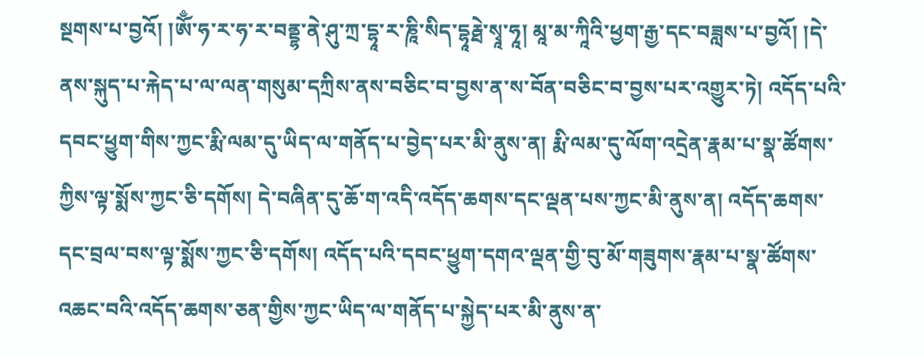སྔགས་པ་བྱའོ། །ཨོྃ་ཧ་ར་ཧ་ར་བནྡྷ་ནེ་ཤུ་ཀྲ་དྷཱ་ར་ཎཱི་སིད་དྷཱརྠེ་སྭཱ་ཧཱ། མཱ་མ་ཀཱིའི་ཕྱག་རྒྱ་དང་བཟླས་པ་བྱའོ། །དེ་ནས་སྐུད་པ་རྐེད་པ་ལ་ལན་གསུམ་དཀྲིས་ནས་བཅིང་བ་བྱས་ན་ས་བོན་བཅིང་བ་བྱས་པར་འགྱུར་ཏེ། འདོད་པའི་དབང་ཕྱུག་གིས་ཀྱང་རྨི་ལམ་དུ་ཡིད་ལ་གནོད་པ་བྱེད་པར་མི་ནུས་ན། རྨི་ལམ་དུ་ལོག་འདྲེན་རྣམ་པ་སྣ་ཚོགས་ཀྱིས་ལྟ་སྨོས་ཀྱང་ཅི་དགོས། དེ་བཞིན་དུ་ཆོ་ག་འདི་འདོད་ཆགས་དང་ལྡན་པས་ཀྱང་མི་ནུས་ན། འདོད་ཆགས་དང་བྲལ་བས་ལྟ་སྨོས་ཀྱང་ཅི་དགོས། འདོད་པའི་དབང་ཕྱུག་དགའ་ལྡན་གྱི་བུ་མོ་གཟུགས་རྣམ་པ་སྣ་ཚོགས་འཆང་བའི་འདོད་ཆགས་ཅན་གྱིས་ཀྱང་ཡིད་ལ་གནོད་པ་སྐྱེད་པར་མི་ནུས་ན་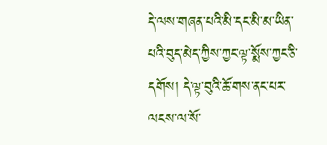དེ་ལས་གཞན་པའི་མི་དང་མི་མ་ཡིན་པའི་བུད་མེད་ཀྱིས་ཀྱང་ལྟ་སྨོས་ཀྱང་ཅི་དགོས། དེ་ལྟ་བུའི་ཆོ་གས་ནང་པར་ལངས་ལ་སོ་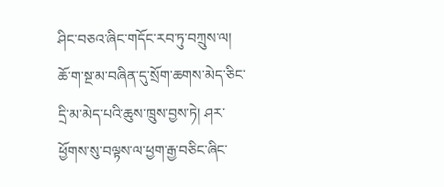ཤིང་བཅའ་ཞིང་གདོང་རབ་ཏུ་བཀྲུས་ལ། ཆོ་ག་སྔ་མ་བཞིན་དུ་སྲོག་ཆགས་མེད་ཅིང་དྲི་མ་མེད་པའི་ཆུས་ཁྲུས་བྱས་ཏེ། ཤར་ཕྱོགས་སུ་བལྟས་ལ་ཕྱག་རྒྱ་བཅིང་ཞིང་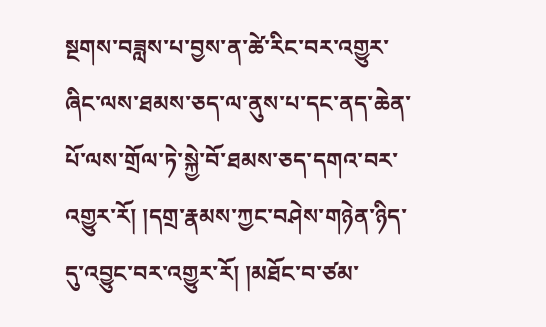སྔགས་བཟླས་པ་བྱས་ན་ཚེ་རིང་བར་འགྱུར་ཞིང་ལས་ཐམས་ཅད་ལ་ནུས་པ་དང་ནད་ཆེན་པོ་ལས་གྲོལ་ཏེ་སྐྱེ་བོ་ཐམས་ཅད་དགའ་བར་འགྱུར་རོ། །དགྲ་རྣམས་ཀྱང་བཤེས་གཉེན་ཉིད་དུ་འབྱུང་བར་འགྱུར་རོ། །མཐོང་བ་ཙམ་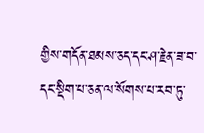གྱིས་གདོན་ཐམས་ཅད་དང་ཤ་རྗེན་ཟ་བ་དང་སྡིག་པ་ཅན་ལ་སོགས་པ་རབ་ཏུ་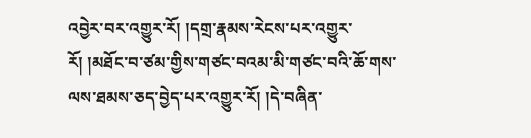འབྱེར་བར་འགྱུར་རོ། །དགྲ་རྣམས་རེངས་པར་འགྱུར་རོ། །མཐོང་བ་ཙམ་གྱིས་གཙང་བའམ་མི་གཙང་བའི་ཆོ་གས་ལས་ཐམས་ཅད་བྱེད་པར་འགྱུར་རོ། །དེ་བཞིན་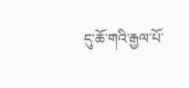དུ་ཆོ་གའི་རྒྱལ་པོ་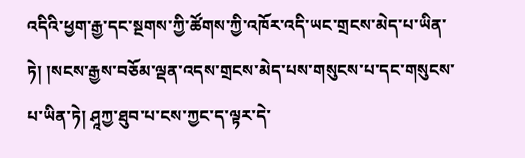འདིའི་ཕྱག་རྒྱ་དང་སྔགས་ཀྱི་ཚོགས་ཀྱི་འཁོར་འདི་ཡང་གྲངས་མེད་པ་ཡིན་ཏེ། །སངས་རྒྱས་བཅོམ་ལྡན་འདས་གྲངས་མེད་པས་གསུངས་པ་དང་གསུངས་པ་ཡིན་ཏེ། ཤཱཀྱ་ཐུབ་པ་ངས་ཀྱང་ད་ལྟར་དེ་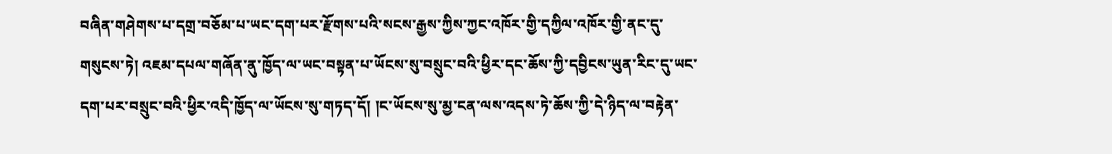བཞིན་གཤེགས་པ་དགྲ་བཅོམ་པ་ཡང་དག་པར་རྫོགས་པའི་སངས་རྒྱས་ཀྱིས་ཀྱང་འཁོར་གྱི་དཀྱིལ་འཁོར་གྱི་ནང་དུ་གསུངས་ཏེ། འཇམ་དཔལ་གཞོན་ནུ་ཁྱོད་ལ་ཡང་བསྟན་པ་ཡོངས་སུ་བསྲུང་བའི་ཕྱིར་དང་ཆོས་ཀྱི་དབྱིངས་ཡུན་རིང་དུ་ཡང་དག་པར་བསྲུང་བའི་ཕྱིར་འདི་ཁྱོད་ལ་ཡོངས་སུ་གཏད་དོ། །ང་ཡོངས་སུ་མྱ་ངན་ལས་འདས་ཏེ་ཆོས་ཀྱི་དེ་ཉིད་ལ་བརྟེན་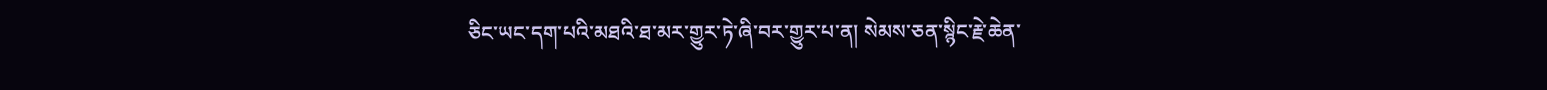ཅིང་ཡང་དག་པའི་མཐའི་ཐ་མར་གྱུར་ཏེ་ཞི་བར་གྱུར་པ་ན། སེམས་ཅན་སྙིང་རྗེ་ཆེན་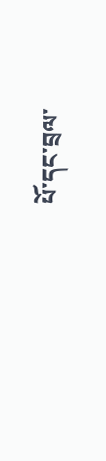པོ་དང་བྲལ་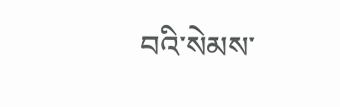བའི་སེམས་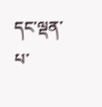དང་ལྡན་པ་